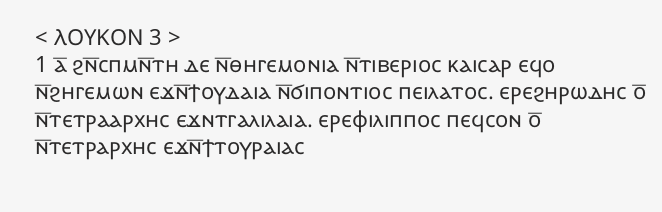< ⲖⲞⲨⲔⲞⲚ 3 >
1 ⲁ̅ ϩⲛ̅ⲥⲡⲙⲛ̅ⲧⲏ ⲇⲉ ⲛ̅ⲑⲏⲅⲉⲙⲟⲛⲓⲁ ⲛ̅ⲧⲓⲃⲉⲣⲓⲟⲥ ⲕⲁⲓⲥⲁⲣ ⲉϥⲟ ⲛ̅ϩⲏⲅⲉⲙⲱⲛ ⲉϫⲛ̅ϯⲟⲩⲇⲁⲓⲁ ⲛ̅ϭⲓⲡⲟⲛⲧⲓⲟⲥ ⲡⲉⲓⲗⲁⲧⲟⲥ. ⲉⲣⲉϩⲏⲣⲱⲇⲏⲥ ⲟ̅ ⲛ̅ⲧⲉⲧⲣⲁⲁⲣⲭⲏⲥ ⲉϫⲛⲧⲅⲁⲗⲓⲗⲁⲓⲁ. ⲉⲣⲉⲫⲓⲗⲓⲡⲡⲟⲥ ⲡⲉϥⲥⲟⲛ ⲟ̅ ⲛ̅ⲧⲉⲧⲣⲁⲣⲭⲏⲥ ⲉϫⲛ̅ϯⲧⲟⲩⲣⲁⲓⲁⲥ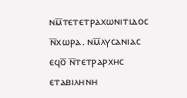ⲛⲙ̅ⲧⲉⲧⲉⲧⲣⲁⲭⲱⲛⲓⲧⲓⲇⲟⲥ ⲛ̅ⲭⲱⲣⲁ. ⲛⲙ̅ⲗⲩⲥⲁⲛⲓⲁⲥ ⲉϥⲟ̅ ⲛ̅ⲧⲉⲧⲣⲁⲣⲭⲏⲥ ⲉⲧⲁⲃⲓⲗⲏⲛⲏ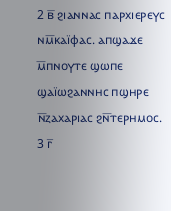2 ⲃ̅ ϩⲓⲁⲛⲛⲁⲥ ⲡⲁⲣⲭⲓⲉⲣⲉⲩⲥ ⲛⲙ̅ⲕⲁⲓ̈ⲫⲁⲥ. ⲁⲡϣⲁϫⲉ ⲙ̅ⲡⲛⲟⲩⲧⲉ ϣⲱⲡⲉ ϣⲁⲓ̈ⲱϩⲁⲛⲛⲏⲥ ⲡϣⲏⲣⲉ ⲛ̅ⲍⲁⲭⲁⲣⲓⲁⲥ ϩⲛ̅ⲧⲉⲣⲏⲙⲟⲥ.
3 ⲅ̅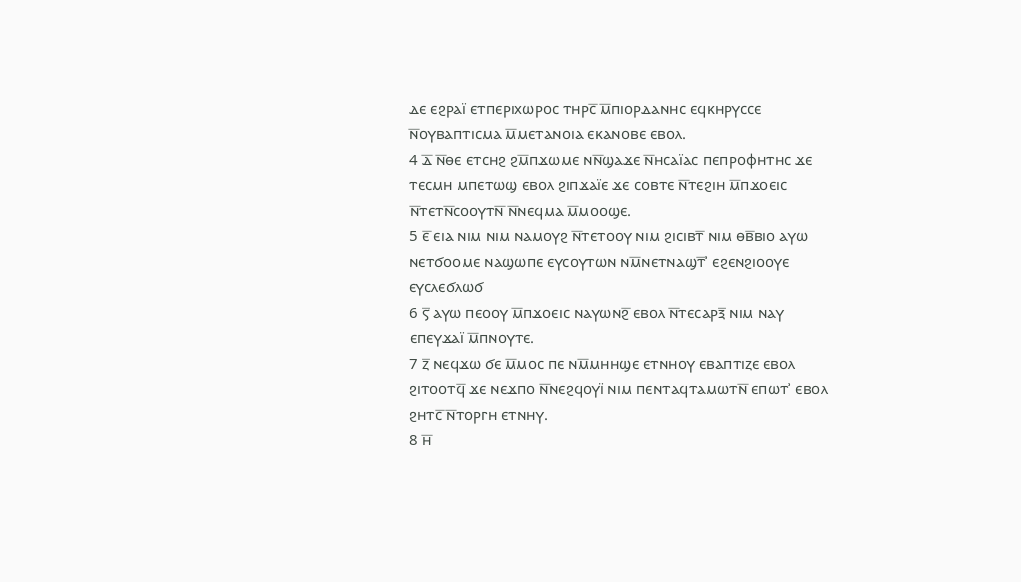ⲇⲉ ⲉϩⲣⲁⲓ̈ ⲉⲧⲡⲉⲣⲓⲭⲱⲣⲟⲥ ⲧⲏⲣⲥ̅ ⲙ̅ⲡⲓⲟⲣⲇⲁⲛⲏⲥ ⲉϥⲕⲏⲣⲩⲥⲥⲉ ⲛ̅ⲟⲩⲃⲁⲡⲧⲓⲥⲙⲁ ⲙ̅ⲙⲉⲧⲁⲛⲟⲓⲁ ⲉⲕⲁⲛⲟⲃⲉ ⲉⲃⲟⲗ.
4 ⲇ̅ ⲛ̅ⲑⲉ ⲉⲧⲥⲏϩ ϩⲙ̅ⲡϫⲱⲙⲉ ⲛⲛ̅ϣⲁϫⲉ ⲛ̅ⲏⲥⲁⲓ̈ⲁⲥ ⲡⲉⲡⲣⲟⲫⲏⲧⲏⲥ ϫⲉ ⲧⲉⲥⲙⲏ ⲙⲡⲉⲧⲱϣ ⲉⲃⲟⲗ ϩⲓⲡϫⲁⲓ̈ⲉ ϫⲉ ⲥⲟⲃⲧⲉ ⲛ̅ⲧⲉϩⲓⲏ ⲙ̅ⲡϫⲟⲉⲓⲥ ⲛ̅ⲧⲉⲧⲛ̅ⲥⲟⲟⲩⲧⲛ̅ ⲛ̅ⲛⲉϥⲙⲁ ⲙ̅ⲙⲟⲟϣⲉ.
5 ⲉ̅ ⲉⲓⲁ ⲛⲓⲙ ⲛⲓⲙ ⲛⲁⲙⲟⲩϩ ⲛ̅ⲧⲉⲧⲟⲟⲩ ⲛⲓⲙ ϩⲓⲥⲓⲃⲧ̅ ⲛⲓⲙ ⲑⲃ̅ⲃⲓⲟ ⲁⲩⲱ ⲛⲉⲧϭⲟⲟⲙⲉ ⲛⲁϣⲱⲡⲉ ⲉⲩⲥⲟⲩⲧⲱⲛ ⲛⲙ̅ⲛⲉⲧⲛⲁϣⲧ̅ʾ ⲉϩⲉⲛϩⲓⲟⲟⲩⲉ ⲉⲩⲥⲗⲉϭⲗⲱϭ
6 ⲋ̅ ⲁⲩⲱ ⲡⲉⲟⲟⲩ ⲙ̅ⲡϫⲟⲉⲓⲥ ⲛⲁⲩⲱⲛϩ̅ ⲉⲃⲟⲗ ⲛ̅ⲧⲉⲥⲁⲣⲝ̅ ⲛⲓⲙ ⲛⲁⲩ ⲉⲡⲉⲩϫⲁⲓ̈ ⲙ̅ⲡⲛⲟⲩⲧⲉ.
7 ⲍ̅ ⲛⲉϥϫⲱ ϭⲉ ⲙ̅ⲙⲟⲥ ⲡⲉ ⲛⲙ̅ⲙⲏⲏϣⲉ ⲉⲧⲛⲏⲟⲩ ⲉⲃⲁⲡⲧⲓⲍⲉ ⲉⲃⲟⲗ ϩⲓⲧⲟⲟⲧϥ̅ ϫⲉ ⲛⲉϫⲡⲟ ⲛ̅ⲛⲉϩϥⲟⲩⲓ̈ ⲛⲓⲙ ⲡⲉⲛⲧⲁϥⲧⲁⲙⲱⲧⲛ̅ ⲉⲡⲱⲧʾ ⲉⲃⲟⲗ ϩⲏⲧⲥ̅ ⲛ̅ⲧⲟⲣⲅⲏ ⲉⲧⲛⲏⲩ.
8 ⲏ̅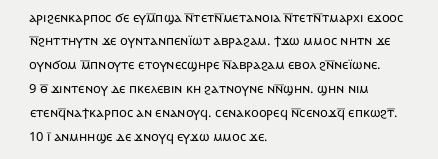ⲁⲣⲓϩⲉⲛⲕⲁⲣⲡⲟⲥ ϭⲉ ⲉⲩⲙ̅ⲡϣⲁ ⲛ̅ⲧⲉⲧⲛ̅ⲙⲉⲧⲁⲛⲟⲓⲁ ⲛ̅ⲧⲉⲧⲛ̅ⲧⲙⲁⲣⲭⲓ ⲉϫⲟⲟⲥ ⲛ̅ϩⲏⲧⲧⲏⲩⲧⲛ ϫⲉ ⲟⲩⲛⲧⲁⲛⲡⲉⲛⲓ̈ⲱⲧ ⲁⲃⲣⲁϩⲁⲙ. ϯϫⲱ ⲙⲙⲟⲥ ⲛⲏⲧⲛ ϫⲉ ⲟⲩⲛϭⲟⲙ ⲙ̅ⲡⲛⲟⲩⲧⲉ ⲉⲧⲟⲩⲛⲉⲥϣⲏⲣⲉ ⲛ̅ⲁⲃⲣⲁϩⲁⲙ ⲉⲃⲟⲗ ϩⲛ̅ⲛⲉⲓ̈ⲱⲛⲉ.
9 ⲑ̅ ϫⲓⲛⲧⲉⲛⲟⲩ ⲇⲉ ⲡⲕⲉⲗⲉⲃⲓⲛ ⲕⲏ ϩⲁⲧⲛⲟⲩⲛⲉ ⲛⲛ̅ϣⲏⲛ. ϣⲏⲛ ⲛⲓⲙ ⲉⲧⲉⲛϥ̅ⲛⲁϯⲕⲁⲣⲡⲟⲥ ⲁⲛ ⲉⲛⲁⲛⲟⲩϥ. ⲥⲉⲛⲁⲕⲟⲟⲣⲉϥ ⲛ̅ⲥⲉⲛⲟϫϥ̅ ⲉⲡⲕⲱϩⲧ̅.
10 ⲓ̅ ⲁⲛⲙⲏⲏϣⲉ ⲇⲉ ϫⲛⲟⲩϥ ⲉⲩϫⲱ ⲙⲙⲟⲥ ϫⲉ.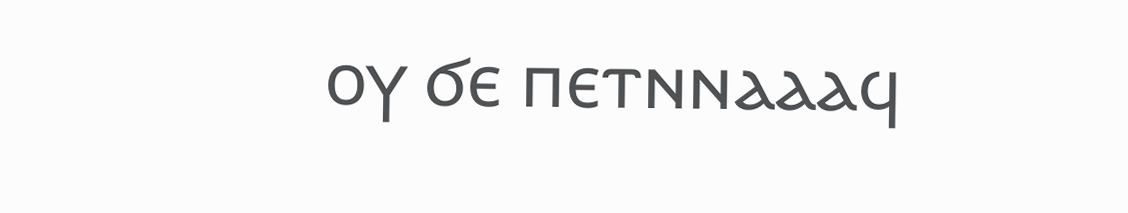ⲟⲩ ϭⲉ ⲡⲉⲧⲛⲛⲁⲁⲁϥ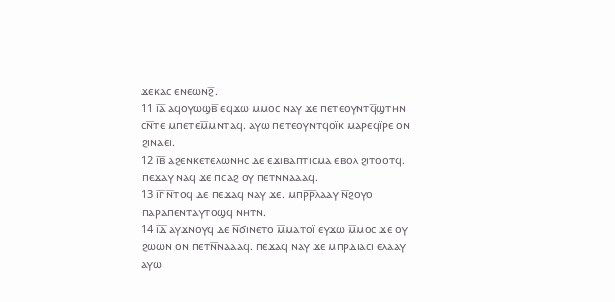ϫⲉⲕⲁⲥ ⲉⲛⲉⲱⲛϩ̅.
11 ⲓ̅ⲁ̅ ⲁϥⲟⲩⲱϣⲃ̅ ⲉϥϫⲱ ⲙⲙⲟⲥ ⲛⲁⲩ ϫⲉ ⲡⲉⲧⲉⲟⲩⲛⲧϥ̅ϣⲧⲏⲛ ⲥⲛ̅ⲧⲉ ⲙⲡⲉⲧⲉⲙ̅ⲙⲛⲧⲁϥ. ⲁⲩⲱ ⲡⲉⲧⲉⲟⲩⲛⲧϥⲟⲓ̈ⲕ ⲙⲁⲣⲉϥⲓ̈ⲣⲉ ⲟⲛ ϩⲓⲛⲁⲉⲓ.
12 ⲓ̅ⲃ̅ ⲁϩⲉⲛⲕⲉⲧⲉⲗⲱⲛⲏⲥ ⲇⲉ ⲉϫⲓⲃⲁⲡⲧⲓⲥⲙⲁ ⲉⲃⲟⲗ ϩⲓⲧⲟⲟⲧϥ. ⲡⲉϫⲁⲩ ⲛⲁϥ ϫⲉ ⲡⲥⲁϩ ⲟⲩ ⲡⲉⲧⲛⲛⲁⲁⲁϥ.
13 ⲓ̅ⲅ̅ ⲛ̅ⲧⲟϥ ⲇⲉ ⲡⲉϫⲁϥ ⲛⲁⲩ ϫⲉ. ⲙⲡⲣ̅ⲣ̅ⲗⲁⲁⲩ ⲛ̅ϩⲟⲩⲟ ⲡⲁⲣⲁⲡⲉⲛⲧⲁⲩⲧⲟϣϥ ⲛⲏⲧⲛ.
14 ⲓ̅ⲇ̅ ⲁⲩϫⲛⲟⲩϥ ⲇⲉ ⲛ̅ϭⲓⲛⲉⲧⲟ ⲙ̅ⲙⲁⲧⲟⲓ̈ ⲉⲩϫⲱ ⲙ̅ⲙⲟⲥ ϫⲉ ⲟⲩ ϩⲱⲱⲛ ⲟⲛ ⲡⲉⲧⲛ̅ⲛⲁⲁⲁϥ. ⲡⲉϫⲁϥ ⲛⲁⲩ ϫⲉ ⲙⲡⲣⲇⲓⲁⲥⲓ ⲉⲗⲁⲁⲩ ⲁⲩⲱ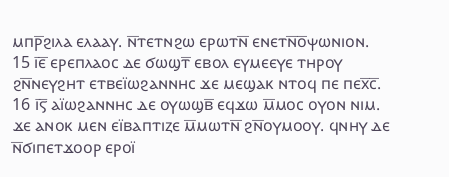ⲙⲡⲣ̅ϩⲓⲗⲁ ⲉⲗⲁⲁⲩ. ⲛ̅ⲧⲉⲧⲛϩⲱ ⲉⲣⲱⲧⲛ̅ ⲉⲛⲉⲧⲛ̅ⲟ̅ⲯⲱⲛⲓⲟⲛ.
15 ⲓ̅ⲉ̅ ⲉⲣⲉⲡⲗⲁⲟⲥ ⲇⲉ ϭⲱϣⲧ̅ ⲉⲃⲟⲗ ⲉⲩⲙⲉⲉⲩⲉ ⲧⲏⲣⲟⲩ ϩⲛ̅ⲛⲉⲩϩⲏⲧ ⲉⲧⲃⲉⲓ̈ⲱϩⲁⲛⲛⲏⲥ ϫⲉ ⲙⲉϣⲁⲕ ⲛⲧⲟϥ ⲡⲉ ⲡⲉⲭ̅ⲥ̅.
16 ⲓ̅ⲋ̅ ⲁⲓ̈ⲱϩⲁⲛⲛⲏⲥ ⲇⲉ ⲟⲩⲱϣⲃ̅ ⲉϥϫⲱ ⲙ̅ⲙⲟⲥ ⲟⲩⲟⲛ ⲛⲓⲙ. ϫⲉ ⲁⲛⲟⲕ ⲙⲉⲛ ⲉⲓ̈ⲃⲁⲡⲧⲓⲍⲉ ⲙ̅ⲙⲱⲧⲛ̅ ϩⲛ̅ⲟⲩⲙⲟⲟⲩ. ϥⲛⲏⲩ ⲇⲉ ⲛ̅ϭⲓⲡⲉⲧϫⲟⲟⲣ ⲉⲣⲟⲓ̈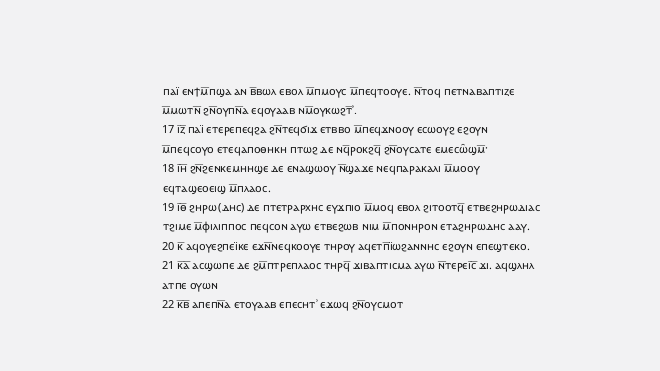ⲡⲁⲓ̈ ⲉⲛϯⲙ̅ⲡϣⲁ ⲁⲛ ⲃ̅ⲃⲱⲗ ⲉⲃⲟⲗ ⲙ̅ⲡⲙⲟⲩⲥ ⲙ̅ⲡⲉϥⲧⲟⲟⲩⲉ. ⲛ̅ⲧⲟϥ ⲡⲉⲧⲛⲁⲃⲁⲡⲧⲓⲍⲉ ⲙ̅ⲙⲱⲧⲛ̅ ϩⲛ̅ⲟⲩⲡⲛ̅ⲁ ⲉϥⲟⲩⲁⲁⲃ ⲛⲙ̅ⲟⲩⲕⲱϩⲧ̅ʾ.
17 ⲓ̅ⲍ̅ ⲡⲁⲓ̈ ⲉⲧⲉⲣⲉⲡⲉϥϩⲁ ϩⲛ̅ⲧⲉϥϭⲓϫ ⲉⲧⲃⲃⲟ ⲙ̅ⲡⲉϥϫⲛⲟⲟⲩ ⲉⲥⲱⲟⲩϩ ⲉϩⲟⲩⲛ ⲙ̅ⲡⲉϥⲥⲟⲩⲟ ⲉⲧⲉϥⲁⲡⲟⲑⲏⲕⲏ ⲡⲧⲱϩ ⲇⲉ ⲛϥ̅ⲣⲟⲕϩϥ̅ ϩⲛ̅ⲟⲩⲥⲁⲧⲉ ⲉⲙⲉⲥⲱ̑ϣⲙ̅·
18 ⲓ̅ⲏ̅ ϩⲛ̅ϩⲉⲛⲕⲉⲙⲏⲏϣⲉ ⲇⲉ ⲉⲛⲁϣⲱⲟⲩ ⲛ̅ϣⲁϫⲉ ⲛⲉϥⲡⲁⲣⲁⲕⲁⲗⲓ ⲙ̅ⲙⲟⲟⲩ ⲉϥⲧⲁϣⲉⲟⲉⲓϣ ⲙ̅ⲡⲗⲁⲟⲥ.
19 ⲓ̅ⲑ̅ ϩⲏⲣⲱ(ⲇⲏⲥ) ⲇⲉ ⲡⲧⲉⲧⲣⲁⲣⲭⲏⲥ ⲉⲩϫⲡⲓⲟ ⲙ̅ⲙⲟϥ ⲉⲃⲟⲗ ϩⲓⲧⲟⲟⲧϥ̅ ⲉⲧⲃⲉϩⲏⲣⲱⲇⲓⲁⲥ ⲧϩⲓⲙⲉ ⲙ̅ⲫⲓⲗⲓⲡⲡⲟⲥ ⲡⲉϥⲥⲟⲛ ⲁⲩⲱ ⲉⲧⲃⲉϩⲱⲃ ⲛⲓⲙ ⲙ̅ⲡⲟⲛⲏⲣⲟⲛ ⲉⲧⲁϩⲏⲣⲱⲇⲏⲥ ⲁⲁⲩ.
20 ⲕ̅ ⲁϥⲟⲩⲉϩⲡⲉⲓ̈ⲕⲉ ⲉϫⲛ̅ⲛⲉϥⲕⲟⲟⲩⲉ ⲧⲏⲣⲟⲩ ⲁϥⲉⲧⲡ̅ⲓ̈ⲱϩⲁⲛⲛⲏⲥ ⲉϩⲟⲩⲛ ⲉⲡⲉϣⲧⲉⲕⲟ.
21 ⲕ̅ⲁ̅ ⲁⲥϣⲱⲡⲉ ⲇⲉ ϩⲙ̅ⲡⲧⲣⲉⲡⲗⲁⲟⲥ ⲧⲏⲣϥ̅ ϫⲓⲃⲁⲡⲧⲓⲥⲙⲁ ⲁⲩⲱ ⲛ̅ⲧⲉⲣⲉⲓ̅ⲥ̅ ϫⲓ. ⲁϥϣⲗⲏⲗ ⲁⲧⲡⲉ ⲟⲩⲱⲛ
22 ⲕ̅ⲃ̅ ⲁⲡⲉⲡⲛ̅ⲁ ⲉⲧⲟⲩⲁⲁⲃ ⲉⲡⲉⲥⲏⲧʾ ⲉϫⲱϥ ϩⲛ̅ⲟⲩⲥⲙⲟⲧ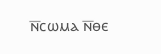ⲛ̅ⲥⲱⲙⲁ ⲛ̅ⲑⲉ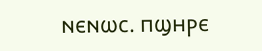ⲛⲉⲛⲱⲥ. ⲡϣⲏⲣⲉ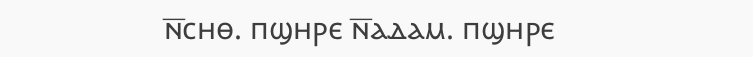ⲛ̅ⲥⲏⲑ. ⲡϣⲏⲣⲉ ⲛ̅ⲁⲇⲁⲙ. ⲡϣⲏⲣⲉ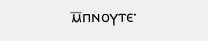ⲙ̅ⲡⲛⲟⲩⲧⲉ·